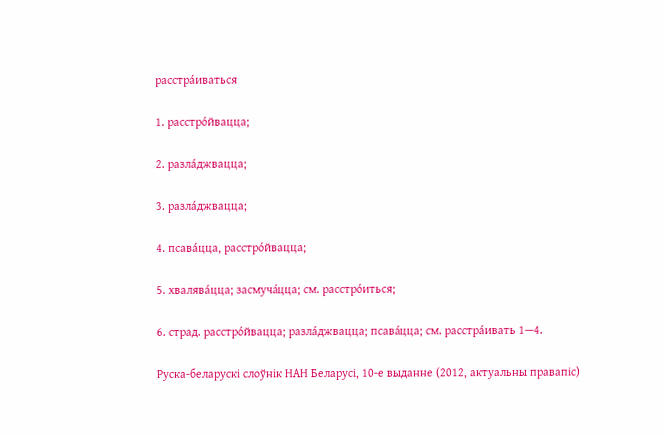расстра́иваться

1. расстро́йвацца;

2. разла́джвацца;

3. разла́джвацца;

4. псава́цца, расстро́йвацца;

5. хвалява́цца; засмуча́цца; см. расстро́иться;

6. страд. расстро́йвацца; разла́джвацца; псава́цца; см. расстра́ивать 1—4.

Руска-беларускі слоўнік НАН Беларусі, 10-е выданне (2012, актуальны правапіс)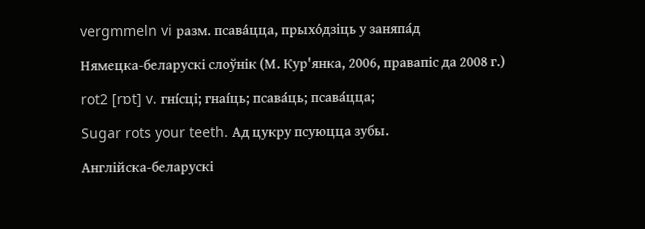vergmmeln vi разм. псава́цца, прыхо́дзіць у заняпа́д

Нямецка-беларускі слоўнік (М. Кур'янка, 2006, правапіс да 2008 г.)

rot2 [rɒt] v. гні́сці; гнаі́ць; псава́ць; псава́цца;

Sugar rots your teeth. Ад цукру псуюцца зубы.

Англійска-беларускі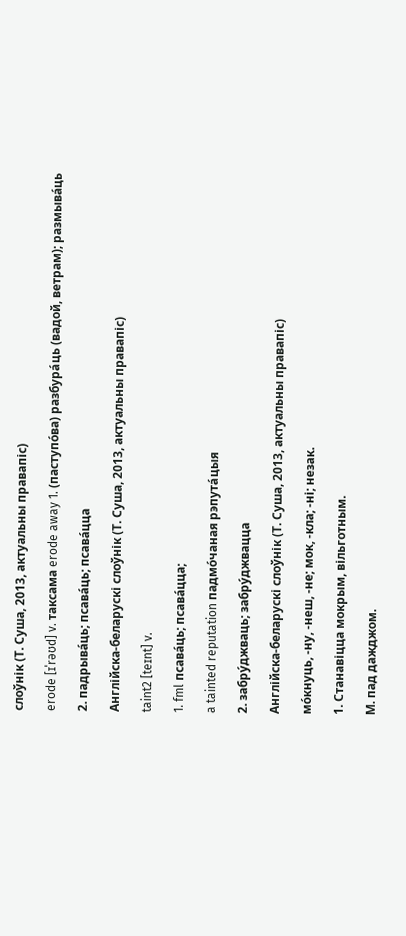слоўнік (Т. Суша, 2013, актуальны правапіс)

erode [ɪˈrəʊd] v. таксама erode away 1. (паступо́ва) разбура́ць (вадой, ветрам); размыва́ць

2. падрыва́ць; псава́ць; псава́цца

Англійска-беларускі слоўнік (Т. Суша, 2013, актуальны правапіс)

taint2 [teɪnt] v.

1. fml псава́ць; псава́цца;

a tainted reputation падмо́чаная рэпута́цыя

2. забру́джваць; забру́джвацца

Англійска-беларускі слоўнік (Т. Суша, 2013, актуальны правапіс)

мо́кнуць, -ну, -неш, -не; мок, -кла; -ні; незак.

1. Станавіцца мокрым, вільготным.

М. пад дажджом.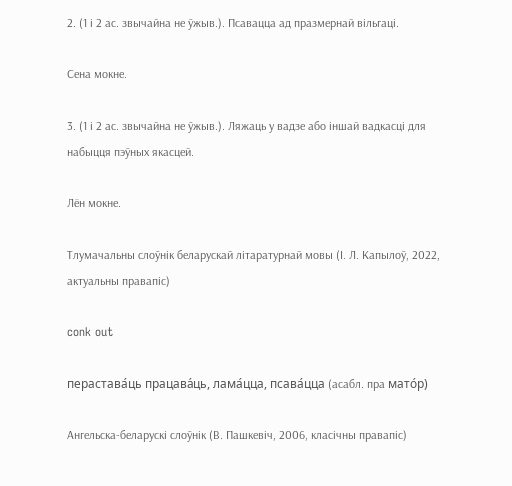2. (1 і 2 ас. звычайна не ўжыв.). Псавацца ад празмернай вільгаці.

Сена мокне.

3. (1 і 2 ас. звычайна не ўжыв.). Ляжаць у вадзе або іншай вадкасці для набыцця пэўных якасцей.

Лён мокне.

Тлумачальны слоўнік беларускай літаратурнай мовы (І. Л. Капылоў, 2022, актуальны правапіс)

conk out

перастава́ць працава́ць, лама́цца, псава́цца (асабл. пра мато́р)

Ангельска-беларускі слоўнік (В. Пашкевіч, 2006, класічны правапіс)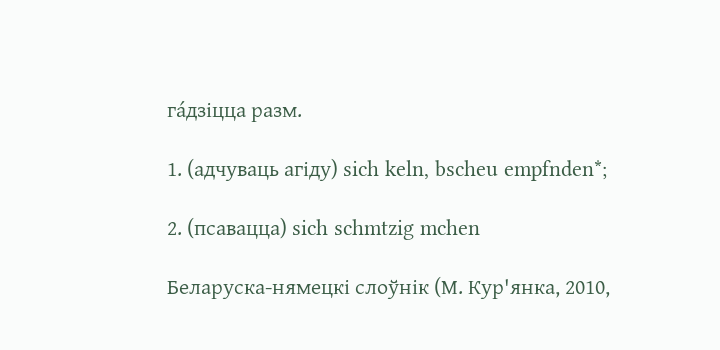га́дзіцца разм.

1. (адчуваць агіду) sich keln, bscheu empfnden*;

2. (псавацца) sich schmtzig mchen

Беларуска-нямецкі слоўнік (М. Кур'янка, 2010,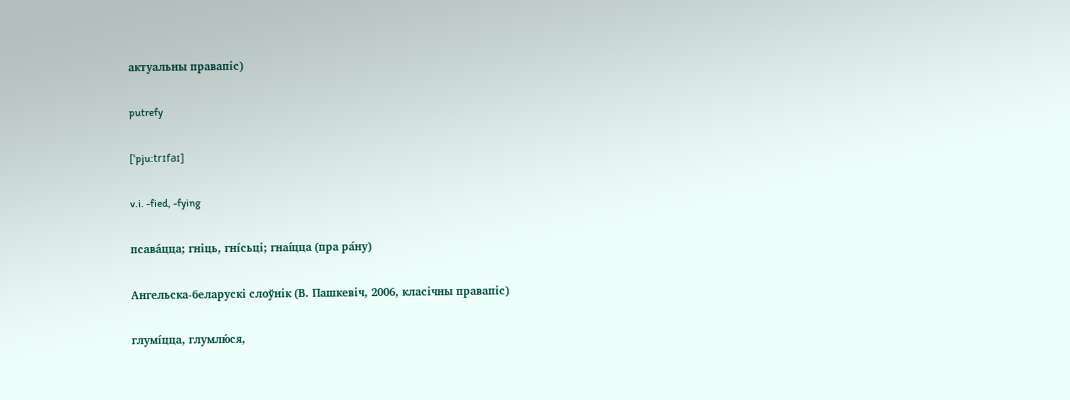актуальны правапіс)

putrefy

[ˈpju:trɪfaɪ]

v.i. -fied, -fying

псава́цца; гніць, гні́сьці; гнаі́цца (пра ра́ну)

Ангельска-беларускі слоўнік (В. Пашкевіч, 2006, класічны правапіс)

глумі́цца, глумлю́ся,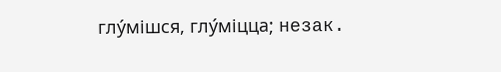глу́мішся, глу́міцца; незак.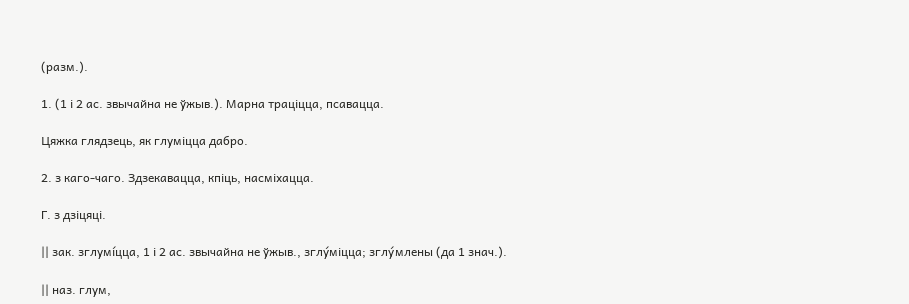(разм.).

1. (1 і 2 ас. звычайна не ўжыв.). Марна траціцца, псавацца.

Цяжка глядзець, як глуміцца дабро.

2. з каго-чаго. Здзекавацца, кпіць, насміхацца.

Г. з дзіцяці.

|| зак. зглумі́цца, 1 і 2 ас. звычайна не ўжыв., зглу́міцца; зглу́млены (да 1 знач.).

|| наз. глум,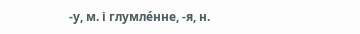-у, м. і глумле́нне, -я, н.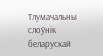Тлумачальны слоўнік беларускай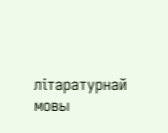літаратурнай мовы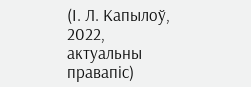(І. Л. Капылоў, 2022, актуальны правапіс)